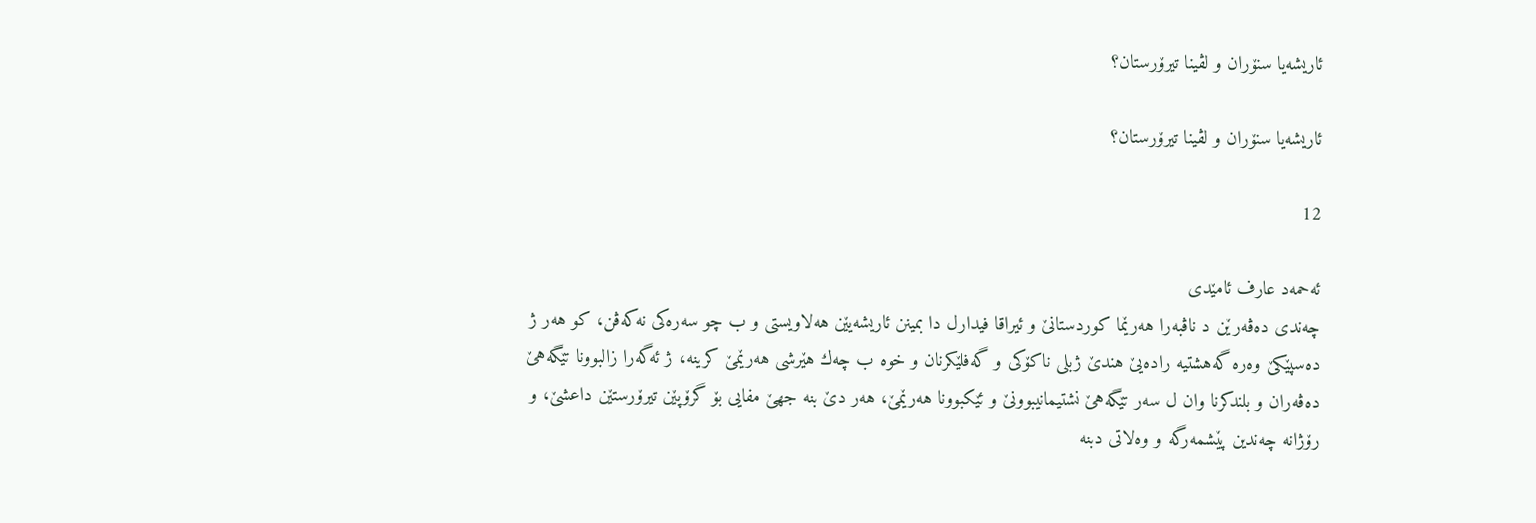ئاریشه‌یا سنۆران و لڤینا تیرۆرستان؟

ئاریشه‌یا سنۆران و لڤینا تیرۆرستان؟

12

ئه‌حمه‌د عارف ئامێدى
چه‌ندى ده‌ڤه‌رێن د ناڤبه‌را هه‌رێما كوردستانێ و ئیراقا فیدارل دا بمینن ئاریشه‌یێن هه‌لاویستى و ب چو سه‌ره‌كى نه‌كه‌ڤن، كو هه‌ر ژ ده‌سپێكێ وه‌ره‌ گه‌هشتیه‌ راده‌یێ هندێ ژبلى ناكۆكى و گه‌فلێكرنان و خوه‌ ب چه‌ك هێرشى هه‌رێمێ كرینه‌، ژ ئه‌گه‌را زالبوونا تێگه‌هێ ده‌ڤه‌ران و بلندكرنا وان ل سه‌ر تێگه‌هێ نشتیمانیبوونێ و ئێكبوونا هه‌رێمێ، هه‌ر دێ بنه‌ جهێ مفایى بۆ گرۆپێن تیرۆرستێن داعشێ، و رۆژانه‌ چه‌ندین پێشمه‌رگه‌ و وه‌لاتى دبنه‌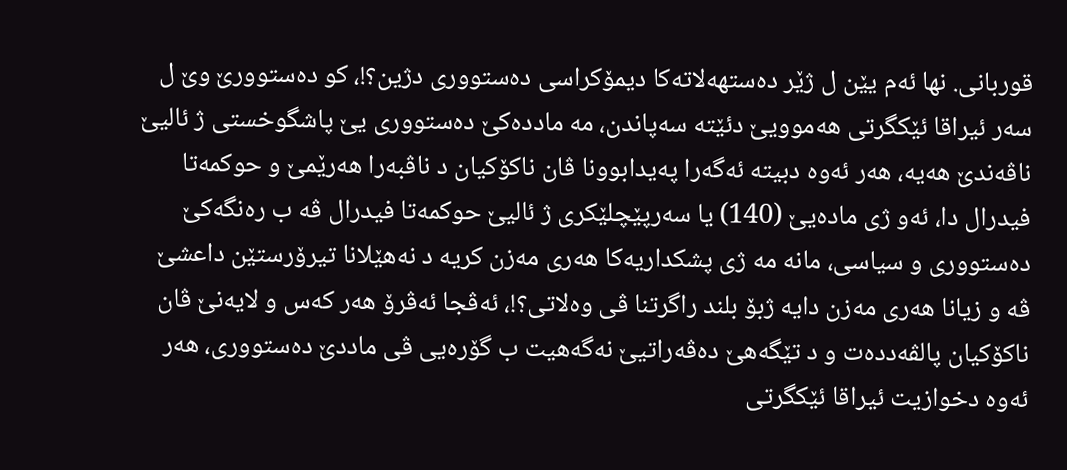قوربانى. نها ئه‌م یێن ل ژێر ده‌ستهه‌لاته‌كا دیمۆكراسى ده‌ستوورى دژین؟!، كو ده‌ستوورێ وێ ل سه‌ر ئیراقا ئێكگرتى هه‌موویێ دئێته‌ سه‌پاندن، مه‌ مادده‌كێ ده‌ستوورى یێ پاشگوخستى ژ ئالیێ ناڤه‌ندێ هه‌یه‌، هه‌ر ئه‌وه‌ دبیته‌ ئه‌گه‌را په‌یدابوونا ڤان ناكۆكیان د ناڤبه‌را هه‌رێمێ و حوكمه‌تا فیدرال دا، ئه‌و ژى ماده‌یێ (140) یا سه‌رپێچلێكرى ژ ئالیێ حوكمه‌تا فیدرال ڤه‌ ب ره‌نگه‌كێ ده‌ستوورى و سیاسى، مانه‌ مه‌ ژى پشكداریه‌كا هه‌رى مه‌زن كریه‌ د نه‌هێلانا تیرۆرستێن داعشێ ڤه‌ و زیانا هه‌رى مه‌زن دایه‌ ژبۆ بلند راگرتنا ڤى وه‌لاتى؟!، ئه‌ڤجا ئه‌ڤرۆ هه‌ر كه‌س و لایه‌نێ ڤان ناكۆكیان پالڤه‌دده‌ت و د تێگه‌هێ ده‌ڤه‌راتیێ نه‌گه‌هیت ب گۆره‌یى ڤى ماددێ ده‌ستوورى، هه‌ر ئه‌وه‌ دخوازیت ئیراقا ئێكگرتى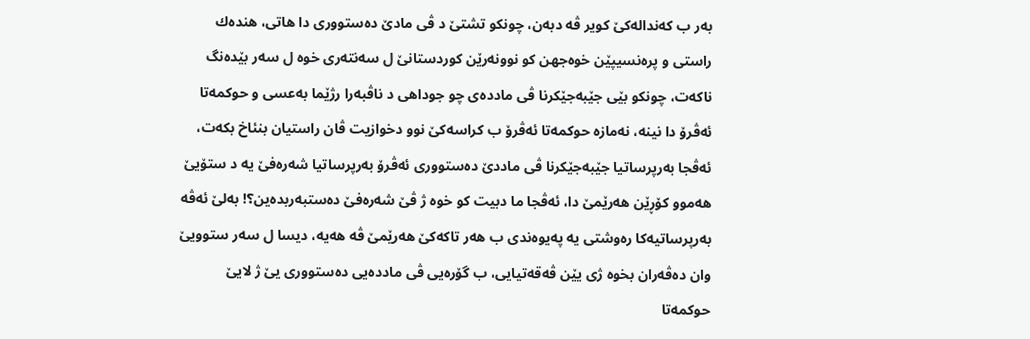به‌ر ب كه‌نداله‌كێ كویر ڤه‌ دبه‌ن، چونكو تشتێ د ڤى مادێ ده‌ستووری دا هاتى، هنده‌ك راستى و پره‌نسیپێن خوه‌جهن كو نوونه‌رێن كوردستانێ ل سه‌نته‌رى خوه‌ ل سه‌ر بێده‌نگ ناكه‌ت، چونكو بێى جێبه‌جێكرنا ڤى مادده‌ى چو جوداهى د ناڤبه‌را رژێما به‌عسى و حوكمه‌تا ئه‌ڤرۆ دا نینه‌، نه‌مازه‌ حوكمه‌تا ئه‌ڤرۆ ب كراسه‌كێ نوو دخوازیت ڤان راستیان بنئاخ بكه‌ت، ئه‌ڤجا به‌رپرساتیا جێبه‌جێكرنا ڤى ماددێ ده‌ستوورى ئه‌ڤرۆ به‌رپرساتیا شه‌ره‌فێ یه‌ د ستۆیێ هه‌موو كۆڕێن هه‌رێمێ دا، ئه‌ڤجا ما دبیت كو خوه‌ ژ ڤێ شه‌ره‌فێ ده‌ستبه‌ربده‌ین؟! به‌لێ ئه‌ڤه‌ به‌رپرساتیه‌كا ره‌وشتى یه‌ په‌یوه‌ندى ب هه‌ر تاكه‌كێ هه‌رێمێ ڤه‌ هه‌یه‌، دیسا ل سه‌ر ستوویێ وان ده‌ڤه‌ران بخوه‌ ژى یێن ڤه‌قه‌تیایى، ب گۆره‌یى ڤى مادده‌یى ده‌ستوورى یێ ژ لایێ حوكمه‌تا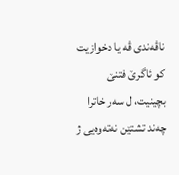ناڤه‌ندى ڤه‌ یا دخوازیت كو ئاگرێ فتنێ بچینیت، ل سه‌ر خاترا چه‌ند تشتێن نه‌ته‌وه‌یى ژ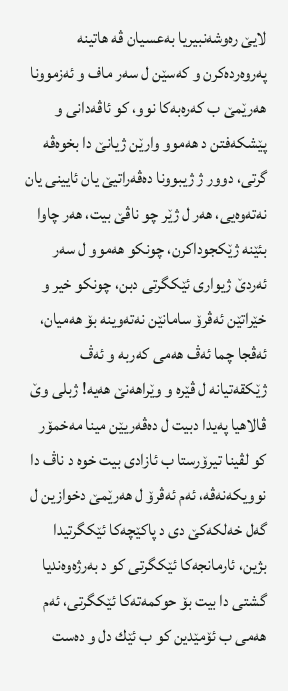لایێ ره‌وشه‌نبیریا به‌عسیان ڤه‌ هاتینه‌ په‌روه‌رده‌كرن و كه‌سێن ل سه‌ر ماف و ئه‌زموونا هه‌رێمێ ب كه‌ره‌به‌كا نوو، كو ئاڤه‌دانى و پێشكه‌فتن د هه‌موو وارێن ژیانێ دا بخوه‌ڤه‌ گرتى، دوور ژ ژیبوونا ده‌ڤه‌راتیێ یان ئایینى یان نه‌ته‌وه‌یى، هه‌ر ل ژێر چو ناڤێ بیت، هه‌ر چاوا بئێنه‌ ژێكجوداكرن، چونكو هه‌موو ل سه‌ر ئه‌ردێ ژیوارى ئێكگرتى دبن، چونكو خیر و خێراتێن ئه‌ڤرۆ سامانێن نه‌ته‌وینه‌ بۆ هه‌میان، ئه‌ڤجا چما ئه‌ڤ هه‌مى كه‌ربه‌ و ئه‌ڤ ژێكقه‌تیانه‌ ل ڤێره‌ و وێراهه‌نێ هه‌یه‌! ژبلى وێ ڤالاهیا په‌یدا دبیت ل ده‌ڤه‌ریێن مینا مه‌خمۆر كو لڤینا تیرۆرستا ب ئازادى بیت خوه‌ د ناڤ دا نوویكه‌نه‌ڤه‌، ئه‌م ئه‌ڤرۆ ل هه‌رێمێ دخوازین ل گه‌ل خه‌لكه‌كێ دى د پاكێچه‌كا ئێكگرتیدا بژین، ئارمانجه‌كا ئێكگرتى كو د به‌رژه‌وه‌ندیا گشتى دا بیت بۆ حوكمه‌ته‌كا ئێكگرتى، ئه‌م هه‌می ب ئۆمێدین كو ب ئێك دل و ده‌ست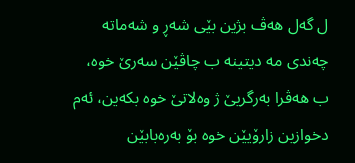ل گه‌ل هه‌ڤ بژین بێى شه‌ڕ و شه‌ماته‌ چه‌ندى مه‌ دیتینه‌ ب چاڤێن سه‌رێ خوه‌، ب هه‌ڤرا به‌رگریێ ژ وه‌لاتێ خوه‌ بكه‌ین، ئه‌م دخوازین زارۆیێن خوه‌ بۆ به‌ره‌بابێن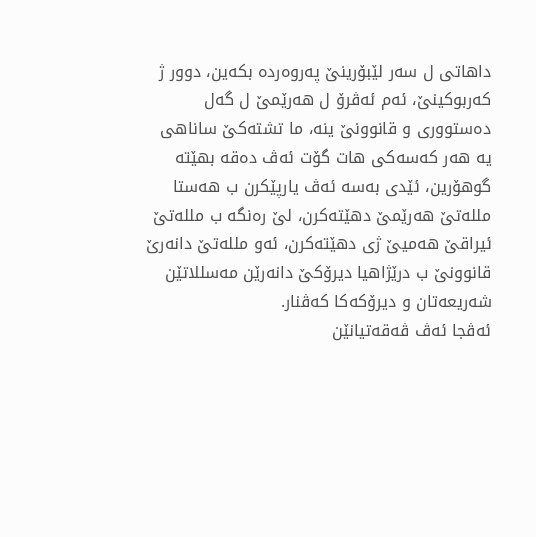داهاتى ل سه‌ر لێبۆرینێ په‌روه‌رده‌ بكه‌ین، دوور ژ كه‌ربوكینێ، ئه‌م ئه‌ڤرۆ ل هه‌رێمێ ل گه‌ل ده‌ستوورى و قانوونێ ینه‌، ما تشته‌كێ ساناهى یه‌ هه‌ر كه‌سه‌كى هات گۆت ئه‌ڤ ده‌قه‌ بهێته‌ گوهۆرین، ئێدى به‌سه‌ ئه‌ڤ یارپێكرن ب هه‌ستا ملله‌تێ هه‌رێمێ دهێته‌كرن، لێ ره‌نگه‌ ب ملله‌تێ ئیراقێ هه‌میێ ژى دهێته‌كرن، ئه‌و ملله‌تێ دانه‌رێ قانوونێ ب درێژاهیا دیرۆكێ دانه‌رێن مه‌سللاتێن شه‌ریعه‌تان و دیرۆكه‌كا كه‌ڤنار.
ئه‌ڤجا ئه‌ڤ ڤه‌قه‌تیانێن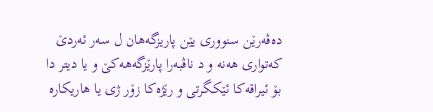ده‌ڤه‌رێن سنوورى یێن پاریزگه‌هان ل سه‌ر ئه‌ردێ كه‌توارى هه‌نه‌ و د ناڤبه‌را پارێزگه‌هه‌كێ و یا دیتر دا بۆ ئیراقه‌كا ئێكگرتى و رێژه‌كا زۆر ژى یا هاریكاره‌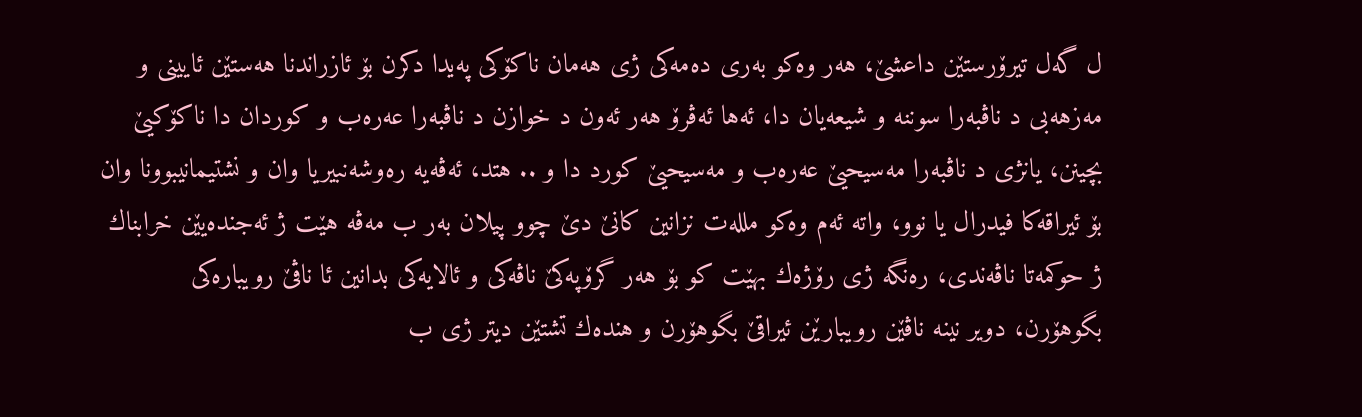ل گه‌ل تیرۆرستێن داعشێ، هه‌ر وه‌كو به‌رى ده‌مه‌كى ژى هه‌مان ناكۆكی په‌یدا دكرن بۆ ئازراندنا هه‌ستێن ئایینى و مه‌زهه‌بى د ناڤبه‌را سوننه‌ و شیعه‌یان دا، ئه‌ها ئه‌ڤرۆ هه‌ر ئه‌ون د خوازن د ناڤبه‌را عه‌ره‌ب و كوردان دا ناكۆكیێ بچینن، یانژى د ناڤبه‌را مه‌سیحیێ عه‌ره‌ب و مه‌سیحیێ كورد دا و .. هتد، ئه‌ڤه‌یه‌ ره‌وشه‌نبیریا وان و نشتیمانیبوونا وان بۆ ئیراقه‌كا فیدرال یا نوو، واته‌ ئه‌م وه‌كو ملله‌ت نزانین كانێ دێ چوو پیلان به‌ر ب مه‌ڤه‌ هێت ژ ئه‌جنده‌یێن خرابناك ژ حوكمه‌تا ناڤه‌ندى، ره‌نگه‌ ژى رۆژه‌ك بهێت كو بۆ هه‌ر گرۆپه‌كێ ناڤه‌كى و ئالایه‌كى بدانین ئا ناڤێ رویباره‌كى بگوهۆرن، دویر نینه‌ ناڤێن رویبارێن ئیراقێ بگوهۆرن و هنده‌ك تشتێن دیتر ژى ب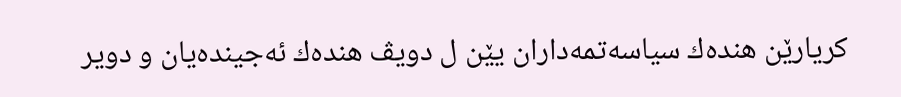كریارێن هنده‌ك سیاسه‌تمه‌داران یێن ل دویڤ هنده‌ك ئه‌جینده‌یان و دویر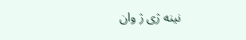نینه‌ ژى ژ وان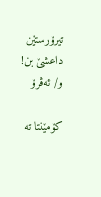تیرۆرستێن داعشێ بن!
و/ ئه‌ڤرۆ

کۆمێنتا تە